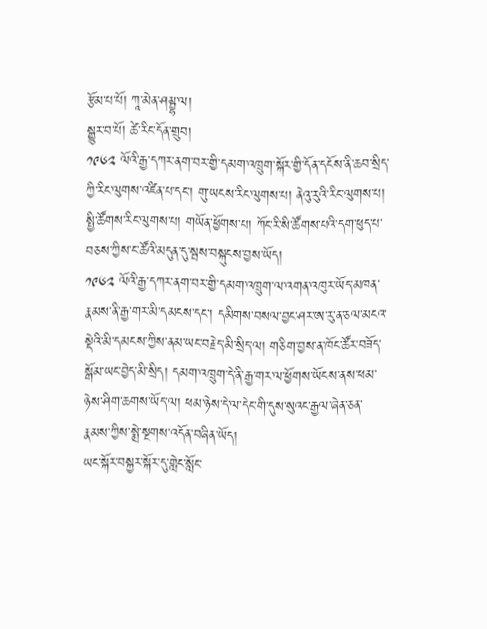རྩོམ་པ་པོ། ཀཱ་མེན་ཤམྦྷ་ལ།
སྒྱུར་བ་པོ། ཚེ་རིང་དོན་གྲུབ།
༡༩༦༢ ལོའི་རྒྱ་དཀར་ནག་བར་གྱི་དམག་འཁྲུག་སྐོར་གྱི་དོན་དངོས་ནི་ཆབ་སྲིད་ཀྱི་རིང་ལུགས་འཛིན་པ་དང་། གུ་ཡངས་རིང་ལུགས་པ། ནེའུ་རུའི་རིང་ལུགས་པ། སྤྱི་ཚོགས་རིང་ལུགས་པ། གཡོན་ཕྱོགས་པ། ཀོང་རི་སི་ཚོགས་པའི་དག་ཕུད་པ་བཅས་ཀྱིས་ང་ཚོའི་མདུན་དུ་སྦས་བསྐུངས་བྱས་ཡོད།
༡༩༦༢ ལོའི་རྒྱ་དཀར་ནག་བར་གྱི་དམག་འཁྲུག་ལ་འགན་འཁུར་ཡོད་མཁན་རྣམས་ནི་རྒྱ་གར་མི་དམངས་དང་། དམིགས་བསལ་བྱང་ཤར་ཨ་རུ་ན་ཅལ་མངའ་སྡེའི་མི་དམངས་ཀྱིས་ནམ་ཡང་བརྗེད་མི་སྲིད་ལ། གཅིག་བྱས་ན་ཁོང་ཚོར་བཟོད་སྒོམ་ཡང་བྱེད་མི་སྲིད། དམག་འཁྲུག་དེ་ནི་རྒྱ་གར་ལ་ཕྱོགས་ཡོངས་ནས་ཕམ་ཉེས་ཤིག་ཆགས་ཡོད་ལ། ཕམ་ཉེས་དེ་ལ་དེང་གི་དུས་སུའང་རྒྱལ་ཞེན་ཅན་རྣམས་ཀྱིས་སྨྲེ་སྔགས་འདོན་བཞིན་ཡོད།
ཡང་སྐོར་བསྐྱར་སྐོར་དུ་གླེང་སློང་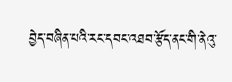བྱེད་བཞིན་པའི་རང་དབང་འཐབ་རྩོད་ནང་གི་ནེའུ་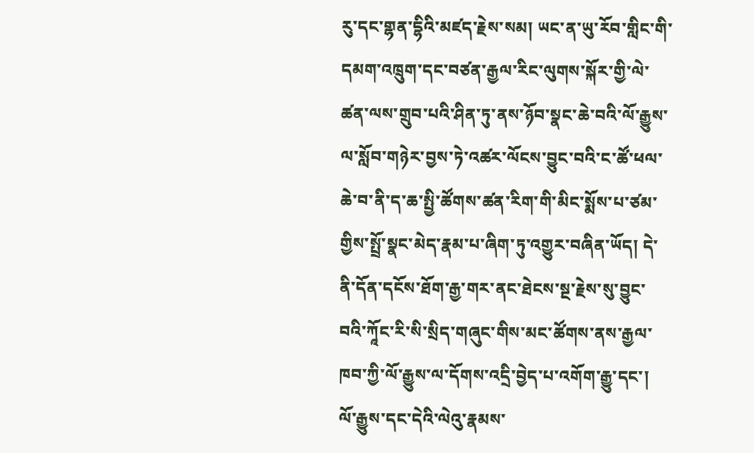རུ་དང་གྷན་དྷིའི་མཛད་རྗེས་སམ། ཡང་ན་ཡུ་རོབ་གླིང་གི་དམག་འཁྲུག་དང་བཙན་རྒྱལ་རིང་ལུགས་སྐོར་གྱི་ལེ་ཚན་ལས་གྲུབ་པའི་ཤིན་ཏུ་ནས་ཉོབ་སྣང་ཆེ་བའི་ལོ་རྒྱུས་ལ་སློབ་གཉེར་བྱས་ཏེ་འཚར་ལོངས་བྱུང་བའི་ང་ཚོ་ཕལ་ཆེ་བ་ནི་ད་ཆ་སྤྱི་ཚོགས་ཚན་རིག་གི་མིང་སྨོས་པ་ཙམ་གྱིས་སྤྲོ་སྣང་མེད་རྣམ་པ་ཞིག་ཏུ་འགྱུར་བཞིན་ཡོད། དེ་ནི་དོན་དངོས་ཐོག་རྒྱ་གར་ནང་ཐེངས་སྔ་རྗེས་སུ་བྱུང་བའི་ཀཱོང་རི་སི་སྲིད་གཞུང་གིས་མང་ཚོགས་ནས་རྒྱལ་ཁབ་ཀྱི་ལོ་རྒྱུས་ལ་དོགས་འདྲི་བྱེད་པ་འགོག་རྒྱུ་དང་། ལོ་རྒྱུས་དང་དེའི་ལེའུ་རྣམས་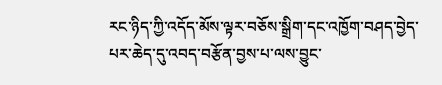རང་ཉིད་ཀྱི་འདོད་མོས་ལྟར་བཅོས་སྒྲིག་དང་འཁྱོག་བཤད་བྱེད་པར་ཆེད་དུ་འབད་བརྩོན་བྱས་པ་ལས་བྱུང་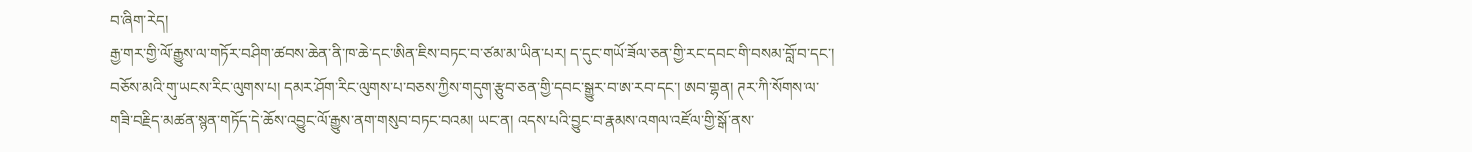བ་ཞིག་རེད།
རྒྱ་གར་གྱི་ལོ་རྒྱུས་ལ་གཏོར་བཤིག་ཚབས་ཆེན་ནི་ཁ་ཆེ་དང་ཨིན་ཇིས་བཏང་བ་ཙམ་མ་ཡིན་པར། ད་དུང་གཡོ་ཟོལ་ཅན་གྱི་རང་དབང་གི་བསམ་བློ་བ་དང་། བཅོས་མའི་གུ་ཡངས་རིང་ལུགས་པ། དམར་ཤོག་རིང་ལུགས་པ་བཅས་ཀྱིས་གདུག་རྩུབ་ཅན་གྱི་དབང་སྒྱུར་བ་ཨ་རབ་དང་། ཨབ་གྷན། ཊར་ཀི་སོགས་ལ་གཟི་བརྗིད་མཚན་སྙན་གཏོད་དེ་ཆོས་འབྱུང་ལོ་རྒྱུས་ནག་གསུབ་བཏང་བའམ། ཡང་ན། འདས་པའི་བྱུང་བ་རྣམས་འགལ་འཛོལ་གྱི་སྒོ་ནས་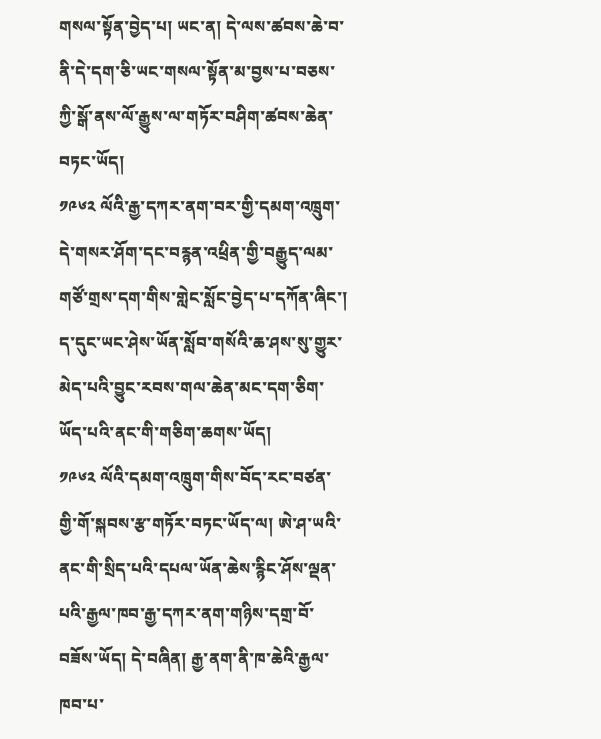གསལ་སྟོན་བྱེད་པ། ཡང་ན། དེ་ལས་ཚབས་ཆེ་བ་ནི་དེ་དག་ཅི་ཡང་གསལ་སྟོན་མ་བྱས་པ་བཅས་ཀྱི་སྒོ་ནས་ལོ་རྒྱུས་ལ་གཏོར་བཤིག་ཚབས་ཆེན་བཏང་ཡོད།
༡༩༦༢ ལོའི་རྒྱ་དཀར་ནག་བར་གྱི་དམག་འཁྲུག་དེ་གསར་ཤོག་དང་བརྙན་འཕྲིན་གྱི་བརྒྱུད་ལམ་གཙོ་གྲས་དག་གིས་གླེང་སློང་བྱེད་པ་དཀོན་ཞིང་། ད་དུང་ཡང་ཤེས་ཡོན་སློབ་གསོའི་ཆ་ཤས་སུ་གྱུར་མེད་པའི་བྱུང་རབས་གལ་ཆེན་མང་དག་ཅིག་ཡོད་པའི་ནང་གི་གཅིག་ཆགས་ཡོད།
༡༩༦༢ ལོའི་དམག་འཁྲུག་གིས་བོད་རང་བཙན་གྱི་གོ་སྐབས་རྩ་གཏོར་བཏང་ཡོད་ལ། ཨེ་ཤ་ཡའི་ནང་གི་སྲིད་པའི་དཔལ་ཡོན་ཆེས་རྙིང་ཤོས་ལྡན་པའི་རྒྱལ་ཁབ་རྒྱ་དཀར་ནག་གཉིས་དགྲ་བོ་བཟོས་ཡོད། དེ་བཞིན། རྒྱ་ནག་ནི་ཁ་ཆེའི་རྒྱལ་ཁབ་པ་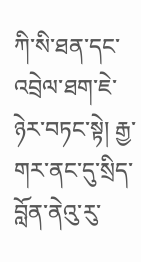ཀི་སི་ཐན་དང་འབྲེལ་ཐག་ཇེ་ཉེར་བཏང་སྟེ། རྒྱ་གར་ནང་དུ་སྲིད་བློན་ནེའུ་རུ་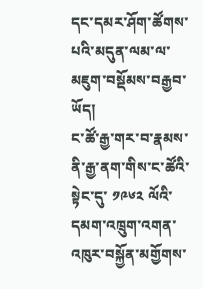དང་དམར་ཤོག་ཚོགས་པའི་མདུན་ལམ་ལ་མཇུག་བསྡོམས་བརྒྱབ་ཡོད།
ང་ཚོ་རྒྱ་གར་བ་རྣམས་ནི་རྒྱ་ནག་གིས་ང་ཚོའི་སྟེང་དུ་ ༡༩༦༢ ལོའི་དམག་འཁྲུག་འགན་འཁུར་བསྐྱོན་མགྱོགས་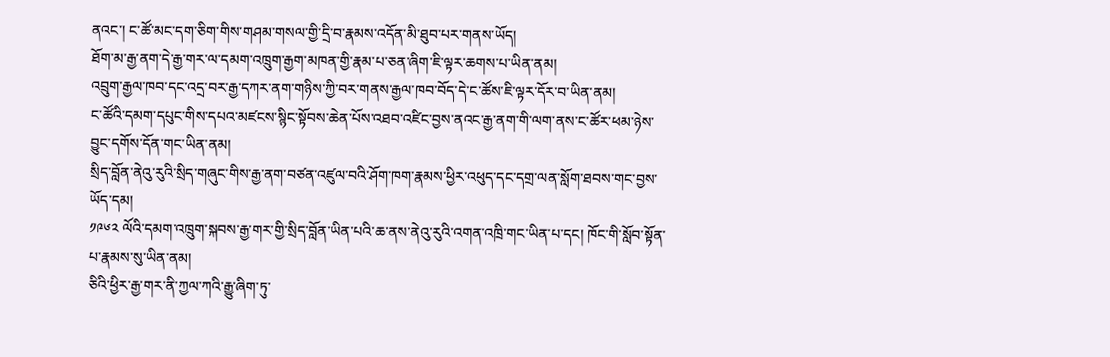ནའང་། ང་ཚོ་མང་དག་ཅིག་གིས་གཤམ་གསལ་གྱི་དྲི་བ་རྣམས་འདོན་མི་ཐུབ་པར་གནས་ཡོད།
ཐོག་མ་རྒྱ་ནག་དེ་རྒྱ་གར་ལ་དམག་འཁྲུག་རྒྱག་མཁན་གྱི་རྣམ་པ་ཅན་ཞིག་ཇི་ལྟར་ཆགས་པ་ཡིན་ནམ།
འབྲུག་རྒྱལ་ཁབ་དང་འདྲ་བར་རྒྱ་དཀར་ནག་གཉིས་ཀྱི་བར་གནས་རྒྱལ་ཁབ་བོད་དེ་ང་ཚོས་ཇི་ལྟར་དོར་བ་ཡིན་ནམ།
ང་ཚོའི་དམག་དཔུང་གིས་དཔའ་མཛངས་སྙིང་སྟོབས་ཆེན་པོས་འཐབ་འཛིང་བྱས་ནའང་རྒྱ་ནག་གི་ལག་ནས་ང་ཚོར་ཕམ་ཉེས་བྱུང་དགོས་དོན་གང་ཡིན་ནམ།
སྲིད་བློན་ནེའུ་རུའི་སྲིད་གཞུང་གིས་རྒྱ་ནག་བཙན་འཛུལ་བའི་ཤོག་ཁག་རྣམས་ཕྱིར་འཕུད་དང་དགྲ་ལན་སློག་ཐབས་གང་བྱས་ཡོད་དམ།
༡༩༦༢ ལོའི་དམག་འཁྲུག་སྐབས་རྒྱ་གར་གྱི་སྲིད་བློན་ཡིན་པའི་ཆ་ནས་ནེའུ་རུའི་འགན་འཁྲི་གང་ཡིན་པ་དང། ཁོང་གི་སློབ་སྟོན་པ་རྣམས་སུ་ཡིན་ནམ།
ཅིའི་ཕྱིར་རྒྱ་གར་ནི་ཀྱལ་ཀའི་རྒྱུ་ཞིག་ཏུ་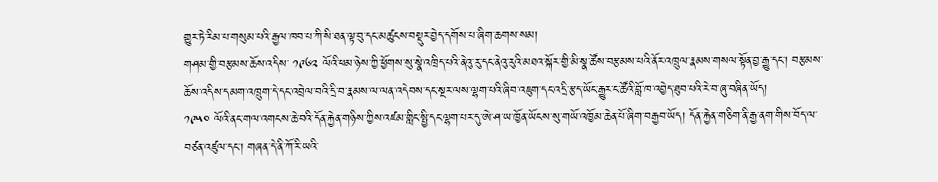གྱུར་ཏེ་རིམ་པ་གསུམ་པའི་རྒྱལ་ཁབ་པ་ཀི་སི་ཐན་ལྟ་བུ་དང་མཚུངས་བསྡུར་བྱེད་དགོས་པ་ཞིག་ཆགས་སམ།
གཤམ་གྱི་བརྩམས་ཆོས་འདིས་ ༡༩༦༢ ལོའི་ཕམ་ཉེས་ཀྱི་ཕྱོགས་སུ་སྣེ་འཁྲིད་པའི་ནེའུ་རུ་དང་ནེའུ་རུའི་མཐའ་སྐོར་གྱི་མི་སྣ་ཚོས་བརྩམས་པའི་ནོར་འཁྲུལ་རྣམས་གསལ་སྟོན་བྱ་རྒྱུ་དང་། བརྩམས་ཆོས་འདིས་དམག་འཁྲུག་དེ་དང་འབྲེལ་བའི་དྲི་བ་རྣམས་ལ་ལན་འདེབས་དང་སྔར་ལས་ལྷག་པའི་ཞིབ་འཇུག་དང་འདྲི་རྩད་ཡོང་རྒྱུར་ང་ཚོའི་བློ་ཁ་འབྱེད་ཐུབ་པའི་རེ་བ་ཞུ་བཞིན་ཡོད།
༡༩༥༠ ལོའི་ནང་གལ་འགངས་ཆེ་བའི་དོན་རྐྱེན་གཉིས་ཀྱིས་འཛམ་གླིང་སྤྱི་དང་ལྷག་པར་དུ་ཨེ་ཤ་ཡ་ཁྱོན་ཡོངས་སུ་གཡོ་འཁྱོམ་ཆེན་པོ་ཞིག་བརྒྱབ་ཡོད། དོན་རྐྱེན་གཅིག་ནི་རྒྱ་ནག་གིས་བོད་ལ་བཙན་འཛུལ་དང་། གཞན་དེ་ནི་ཀོ་རི་ཡའི་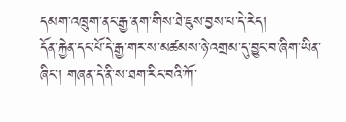དམག་འཁྲུག་ནང་རྒྱ་ནག་གིས་ཐེ་ཇུས་བྱས་པ་དེ་རེད།
དོན་རྐྱེན་དང་པོ་དེ་རྒྱ་གར་ས་མཚམས་ཉེ་འགྲམ་དུ་བྱུང་བ་ཞིག་ཡིན་ཞིང་། གཞན་དེ་ནི་ས་ཐག་རིང་བའི་ཀོ་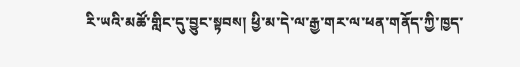རི་ཡའི་མཚོ་གླིང་དུ་བྱུང་སྟབས། ཕྱི་མ་དེ་ལ་རྒྱ་གར་ལ་ཕན་གནོད་ཀྱི་ཁྱད་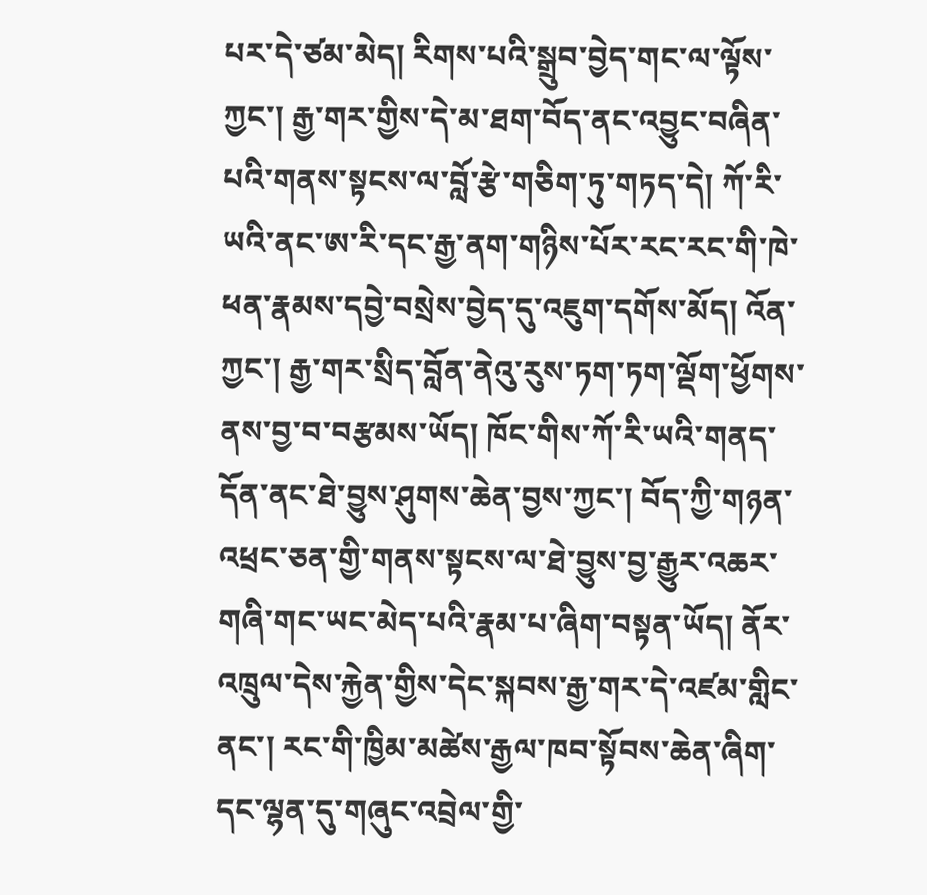པར་དེ་ཙམ་མེད། རིགས་པའི་སྒྲུབ་བྱེད་གང་ལ་ལྟོས་ཀྱང་། རྒྱ་གར་གྱིས་དེ་མ་ཐག་བོད་ནང་འབྱུང་བཞིན་པའི་གནས་སྟངས་ལ་བློ་རྩེ་གཅིག་ཏུ་གཏད་དེ། ཀོ་རི་ཡའི་ནང་ཨ་རི་དང་རྒྱ་ནག་གཉིས་པོར་རང་རང་གི་ཁེ་ཕན་རྣམས་དབྱེ་བསྲེས་བྱེད་དུ་འཇུག་དགོས་མོད། འོན་ཀྱང་། རྒྱ་གར་སྲིད་བློན་ནེའུ་རུས་ཏག་ཏག་ལྡོག་ཕྱོགས་ནས་བྱ་བ་བརྩམས་ཡོད། ཁོང་གིས་ཀོ་རི་ཡའི་གནད་དོན་ནང་ཐེ་བྱུས་ཤུགས་ཆེན་བྱས་ཀྱང་། བོད་ཀྱི་གཉན་འཕྲང་ཅན་གྱི་གནས་སྟངས་ལ་ཐེ་བྱུས་བྱ་རྒྱུར་འཆར་གཞི་གང་ཡང་མེད་པའི་རྣམ་པ་ཞིག་བསྟན་ཡོད། ནོར་འཁྲུལ་དེས་རྐྱེན་གྱིས་དེང་སྐབས་རྒྱ་གར་དེ་འཛམ་གླིང་ནང་། རང་གི་ཁྱིམ་མཚེས་རྒྱལ་ཁབ་སྟོབས་ཆེན་ཞིག་དང་ལྷན་དུ་གཞུང་འབྲེལ་གྱི་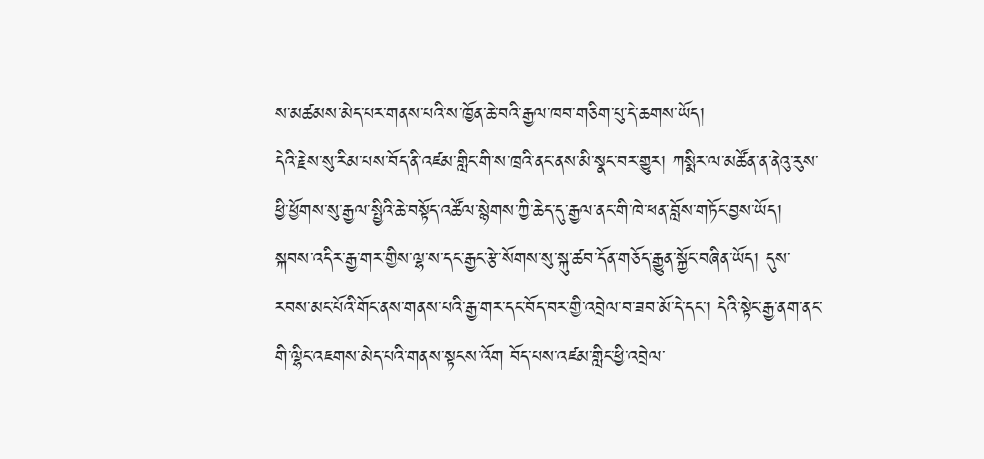ས་མཚམས་མེད་པར་གནས་པའི་ས་ཁྱོན་ཆེ་བའི་རྒྱལ་ཁབ་གཅིག་པུ་དེ་ཆགས་ཡོད།
དེའི་རྗེས་སུ་རིམ་པས་བོད་ནི་འཛམ་གླིང་གི་ས་ཁྲའི་ནང་ནས་མི་སྣང་བར་གྱུར། ཀསྨིར་ལ་མཚོན་ན་ནེའུ་རུས་ཕྱི་ཕྱོགས་སུ་རྒྱལ་སྤྱིའི་ཆེ་བསྟོད་འཚོལ་སྙེགས་ཀྱི་ཆེད་དུ་རྒྱལ་ནང་གི་ཁེ་ཕན་བློས་གཏོང་བྱས་ཡོད།
སྐབས་འདིར་རྒྱ་གར་གྱིས་ལྷ་ས་དང་རྒྱང་རྩེ་སོགས་སུ་སྐུ་ཚབ་དོན་གཅོད་རྒྱུན་སྐྱོང་བཞིན་ཡོད། དུས་རབས་མང་པོའི་གོང་ནས་གནས་པའི་རྒྱ་གར་དང་བོད་བར་གྱི་འབྲེལ་བ་ཟབ་མོ་དེ་དང་། དེའི་སྟེང་རྒྱ་ནག་ནང་གི་ལྷིང་འཇགས་མེད་པའི་གནས་སྟངས་འོག བོད་པས་འཛམ་གླིང་ཕྱི་འབྲེལ་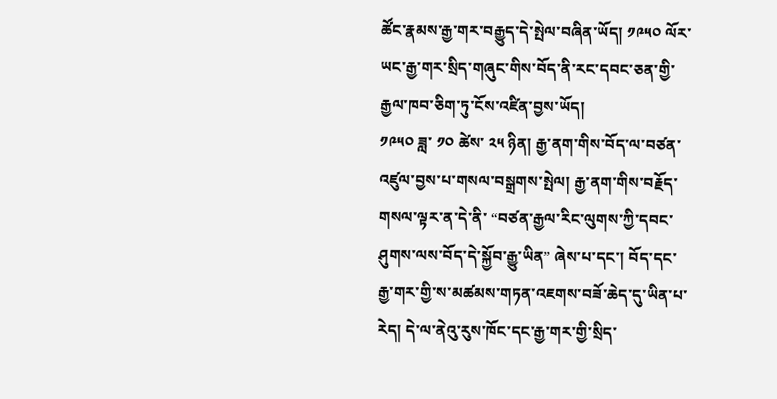ཚོང་རྣམས་རྒྱ་གར་བརྒྱུད་དེ་སྤེལ་བཞིན་ཡོད། ༡༩༥༠ ལོར་ཡང་རྒྱ་གར་སྲིད་གཞུང་གིས་བོད་ནི་རང་དབང་ཅན་གྱི་རྒྱལ་ཁབ་ཅིག་ཏུ་ངོས་འཛིན་བྱས་ཡོད།
༡༩༥༠ ཟླ་ ༡༠ ཚེས་ ༢༥ ཉིན། རྒྱ་ནག་གིས་བོད་ལ་བཙན་འཛུལ་བྱས་པ་གསལ་བསྒྲགས་སྤེལ། རྒྱ་ནག་གིས་བརྗོད་གསལ་ལྟར་ན་དེ་ནི་ “བཙན་རྒྱལ་རིང་ལུགས་ཀྱི་དབང་ཤུགས་ལས་བོད་དེ་སྐྱོབ་རྒྱུ་ཡིན” ཞེས་པ་དང་། བོད་དང་རྒྱ་གར་གྱི་ས་མཚམས་གཏན་འཇགས་བཟོ་ཆེད་དུ་ཡིན་པ་རེད། དེ་ལ་ནེའུ་རུས་ཁོང་དང་རྒྱ་གར་གྱི་སྲིད་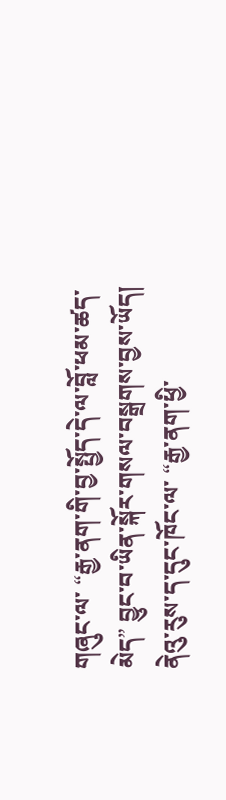གཞུང་ལ་ “རྒྱ་ནག་གི་བྱ་སྤྱོད་དེ་ལ་བློ་ཕམ་ཚད་མེད” བྱུང་བ་ཡིན་སྐོར་གསལ་བསྒྲགས་བྱས་ཡོད། ནེའུ་རུས་ད་དུང་ཁོང་ལ་ “རྒྱ་ནག་ཕྱི་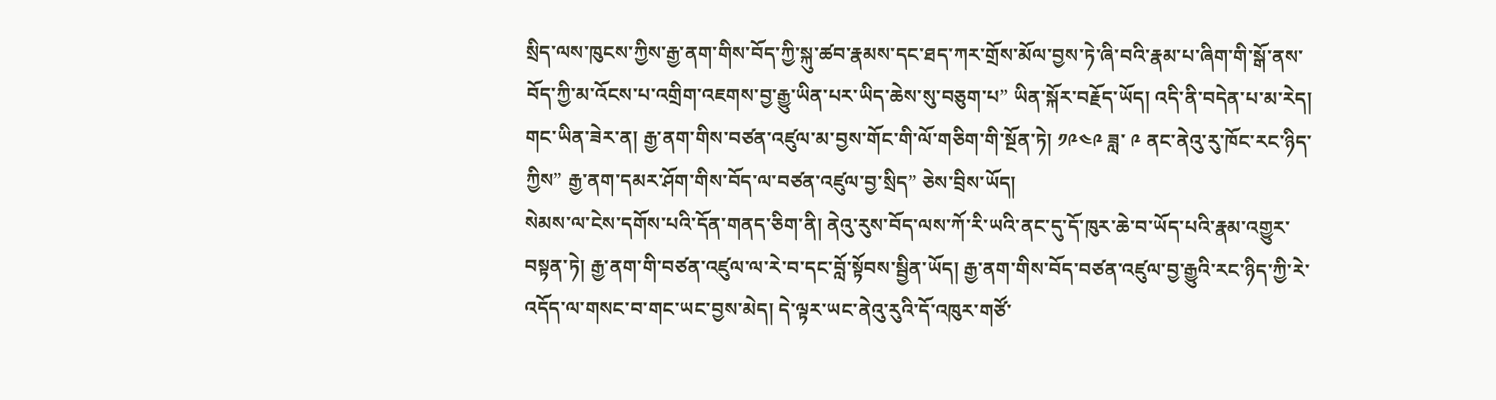སྲིད་ལས་ཁུངས་ཀྱིས་རྒྱ་ནག་གིས་བོད་ཀྱི་སྐུ་ཚབ་རྣམས་དང་ཐད་ཀར་གྲོས་མོལ་བྱས་ཏེ་ཞི་བའི་རྣམ་པ་ཞིག་གི་སྒོ་ནས་བོད་ཀྱི་མ་འོངས་པ་འགྲིག་འཇགས་བྱ་རྒྱུ་ཡིན་པར་ཡིད་ཆེས་སུ་བཅུག་པ” ཡིན་སྐོར་བརྗོད་ཡོད། འདི་ནི་བདེན་པ་མ་རེད། གང་ཡིན་ཟེར་ན། རྒྱ་ནག་གིས་བཙན་འཛུལ་མ་བྱས་གོང་གི་ལོ་གཅིག་གི་སྔོན་ཏེ། ༡༩༤༩ ཟླ་ ༩ ནང་ནེའུ་རུ་ཁོང་རང་ཉིད་ཀྱིས” རྒྱ་ནག་དམར་ཤོག་གིས་བོད་ལ་བཙན་འཛུལ་བྱ་སྲིད” ཅེས་བྲིས་ཡོད།
སེམས་ལ་ངེས་དགོས་པའི་དོན་གནད་ཅིག་ནི། ནེའུ་རུས་བོད་ལས་ཀོ་རི་ཡའི་ནང་དུ་དོ་ཁུར་ཆེ་བ་ཡོད་པའི་རྣམ་འགྱུར་བསྟན་ཏེ། རྒྱ་ནག་གི་བཙན་འཛུལ་ལ་རེ་བ་དང་བློ་སྟོབས་སྦྱིན་ཡོད། རྒྱ་ནག་གིས་བོད་བཙན་འཛུལ་བྱ་རྒྱུའི་རང་ཉིད་ཀྱི་རེ་འདོད་ལ་གསང་བ་གང་ཡང་བྱས་མེད། དེ་ལྟར་ཡང་ནེའུ་རུའི་དོ་འཁུར་གཙོ་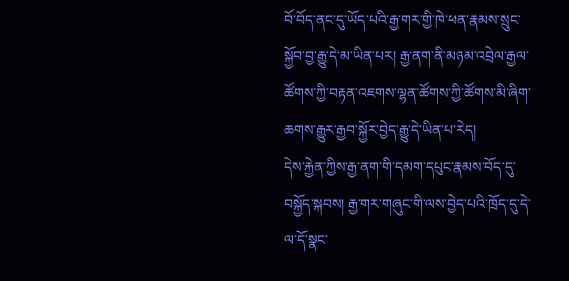བོ་བོད་ནང་དུ་ཡོད་པའི་རྒྱ་གར་གྱི་ཁེ་ཕན་རྣམས་སྲུང་སྐྱོབ་བྱ་རྒྱུ་དེ་མ་ཡིན་པར། རྒྱ་ནག་ནི་མཉམ་འབྲེལ་རྒྱལ་ཚོགས་ཀྱི་བརྟན་འཇགས་ལྷན་ཚོགས་ཀྱི་ཚོགས་མི་ཞིག་ཆགས་རྒྱུར་རྒྱབ་སྐྱོར་བྱེད་རྒྱུ་དེ་ཡིན་པ་རེད།
དེས་རྐྱེན་ཀྱིས་རྒྱ་ནག་གི་དམག་དཔུང་རྣམས་བོད་དུ་བསྐྱོད་སྐབས། རྒྱ་གར་གཞུང་གི་ལས་བྱེད་པའི་ཁྲོད་དུ་དེ་ལ་དོ་སྣང་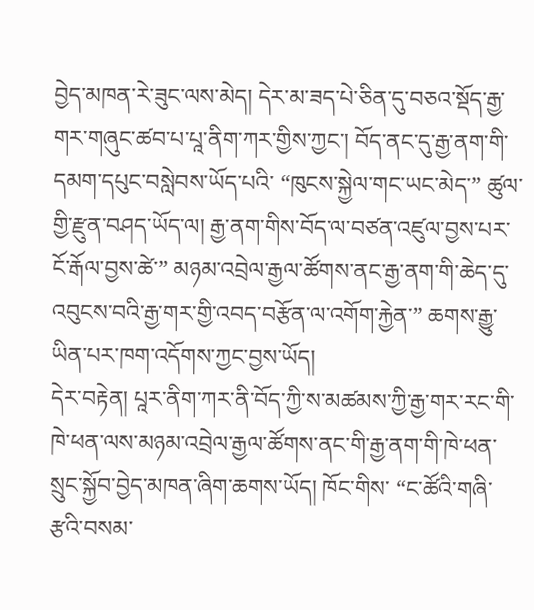བྱེད་མཁན་རེ་ཟུང་ལས་མེད། དེར་མ་ཟད་པེ་ཅིན་དུ་བཅའ་སྡོད་རྒྱ་གར་གཞུང་ཚབ་པ་པཱ་ནིག་ཀར་གྱིས་ཀྱང་། བོད་ནང་དུ་རྒྱ་ནག་གི་དམག་དཔུང་བསླེབས་ཡོད་པའི་ “ཁུངས་སྐྱེལ་གང་ཡང་མེད་” ཚུལ་གྱི་རྫུན་བཤད་ཡོད་ལ། རྒྱ་ནག་གིས་བོད་ལ་བཙན་འཛུལ་བྱས་པར་ངོ་རྒོལ་བྱས་ཚེ་” མཉམ་འབྲེལ་རྒྱལ་ཚོགས་ནང་རྒྱ་ནག་གི་ཆེད་དུ་འབུངས་བའི་རྒྱ་གར་གྱི་འབད་བརྩོན་ལ་འགོག་རྐྱེན་” ཆགས་རྒྱུ་ཡིན་པར་ཁག་འདོགས་ཀྱང་བྱས་ཡོད།
དེར་བརྟེན། པཱར་ནིག་ཀར་ནི་བོད་ཀྱི་ས་མཚམས་ཀྱི་རྒྱ་གར་རང་གི་ཁེ་ཕན་ལས་མཉམ་འབྲེལ་རྒྱལ་ཚོགས་ནང་གི་རྒྱ་ནག་གི་ཁེ་ཕན་སྲུང་སྐྱོབ་བྱེད་མཁན་ཞིག་ཆགས་ཡོད། ཁོང་གིས་ “ང་ཚོའི་གཞི་རྩའི་བསམ་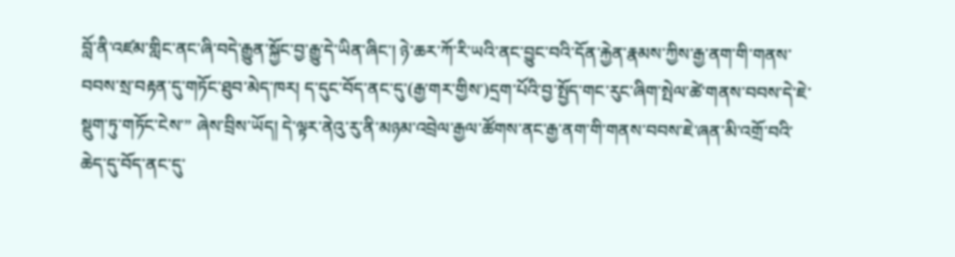བློ་ནི་འཛམ་གླིང་ནང་ཞི་བདེ་རྒྱུན་སྐྱོང་བྱ་རྒྱུ་དེ་ཡིན་ཞིང་། ཉེ་ཆར་ཀོ་རི་ཡའི་ནང་བྱུང་བའི་དོན་རྐྱེན་རྣམས་ཀྱིས་རྒྱ་ནག་གི་གནས་བབས་སྲ་བརྟན་དུ་གཏོང་ཐུབ་མེད་ཁར། ད་དུང་བོད་ནང་དུ་(རྒྱ་གར་གྱིས་)དྲག་པོའི་བྱ་སྤྱོད་གང་རུང་ཞིག་སྤེལ་ཚེ་གནས་བབས་དེ་ཇེ་སྡུག་ཏུ་གཏོང་ངེས་” ཞེས་བྲིས་ཡོད། དེ་ལྟར་ནེའུ་རུ་ནི་མཉམ་འབྲེལ་རྒྱལ་ཚོགས་ནང་རྒྱ་ནག་གི་གནས་བབས་ཇེ་ཞན་མི་འགྲོ་བའི་ཆེད་དུ་བོད་ནང་དུ་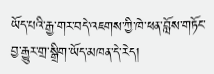ཡོད་པའི་རྒྱ་གར་བདེ་འཇགས་ཀྱི་ཁེ་ཕན་བློས་གཏོང་བྱ་རྒྱུར་གྲ་སྒྲིག་ཡོད་མཁན་དེ་རེད།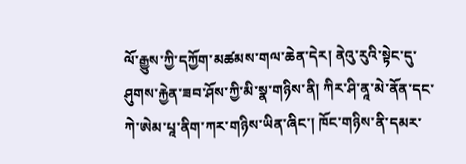ལོ་རྒྱུས་ཀྱི་དཀྱོག་མཚམས་གལ་ཆེན་དེར། ནེའུ་རུའི་སྟེང་དུ་ཤུགས་རྐྱེན་ཟབ་ཤོས་ཀྱི་མི་སྣ་གཉིས་ནི། ཀིར་ཤི་ནཱ་མེ་ནོན་དང་ཀེ་ཨེམ་པཱ་ནིག་ཀར་གཉིས་ཡིན་ཞིང་། ཁོང་གཉིས་ནི་དམར་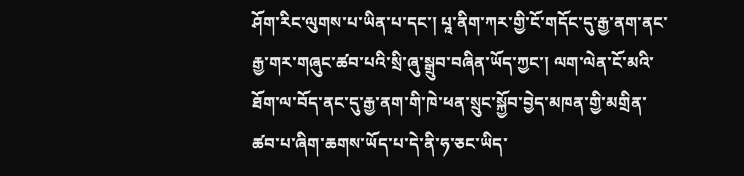ཤོག་རིང་ལུགས་པ་ཡིན་པ་དང་། པཱ་ནིག་ཀར་གྱི་ངོ་གདོང་དུ་རྒྱ་ནག་ནང་རྒྱ་གར་གཞུང་ཚབ་པའི་སྲི་ཞུ་སྒྲུབ་བཞིན་ཡོད་ཀྱང་། ལག་ལེན་ངོ་མའི་ཐོག་ལ་བོད་ནང་དུ་རྒྱ་ནག་གི་ཁེ་ཕན་སྲུང་སྐྱོབ་བྱེད་མཁན་གྱི་མགྲིན་ཚབ་པ་ཞིག་ཆགས་ཡོད་པ་དེ་ནི་ཧ་ཅང་ཡིད་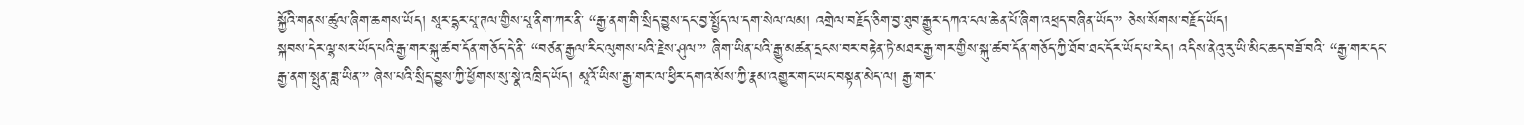སྐྱོའི་གནས་ཚུལ་ཞིག་ཆགས་ཡོད། སཱར་དྷར་པཱ་ཊལ་གྱིས་པཱ་ནིག་ཀར་ནི་ “རྒྱ་ནག་གི་སྲིད་བྱུས་དང་བྱ་སྤྱོད་ལ་དག་སེལ་ལམ། འགྲེལ་བརྗོད་ཅིག་བྱ་ཐུབ་རྒྱུར་དཀའ་ངལ་ཆེན་པོ་ཞིག་འཕྲད་བཞིན་ཡོད་” ཅེས་སོགས་བརྗོད་ཡོད།
སྐབས་དེར་ལྷ་སར་ཡོད་པའི་རྒྱ་གར་སྐུ་ཚབ་དོན་གཅོད་དེ་ནི་ “བཙན་རྒྱལ་རིང་ལུགས་པའི་རྗེས་ཤུལ་” ཞིག་ཡིན་པའི་རྒྱུ་མཚན་དྲངས་བར་བརྟེན་ཏེ་མཐར་རྒྱ་གར་གྱིས་སྐུ་ཚབ་དོན་གཅོད་ཀྱི་ཐོབ་ཐང་དོར་ཡོད་པ་རེད། འདིས་ནེའུ་རུ་ཡི་མིང་ཆད་བཟོ་བའི་ “རྒྱ་གར་དང་རྒྱ་ནག་སྤུན་ཟླ་ཡིན་” ཞེས་པའི་སྲིད་བྱུས་ཀྱི་ཕྱོགས་སུ་སྣེ་འཁྲིད་ཡོད། མཱའོ་ཡིས་རྒྱ་གར་ལ་ཕྱིར་དགའ་མོས་ཀྱི་རྣམ་འགྱུར་གང་ཡང་བསྟན་མེད་ལ། རྒྱ་གར་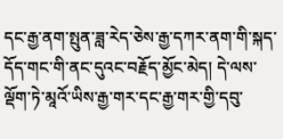དང་རྒྱ་ནག་སྤུན་ཟླ་རེད་ཅེས་རྒྱ་དཀར་ནག་གི་སྐད་དོད་གང་གི་ནང་དུའང་བརྗོད་མྱོང་མེད། དེ་ལས་ལྡོག་ཏེ་མཱའོ་ཡིས་རྒྱ་གར་དང་རྒྱ་གར་གྱི་དབུ་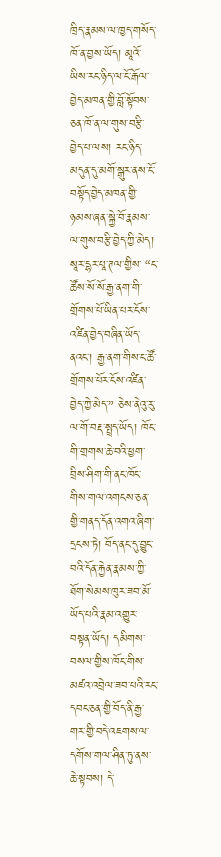ཁྲིད་རྣམས་ལ་ཁྱད་གསོད་ཁོ་ན་བྱས་ཡོད། མཱའོ་ཡིས་རང་ཉིད་ལ་ངོ་རྒོལ་བྱེད་མཁན་གྱི་བློ་སྟོབས་ཅན་ཁོ་ན་ལ་གུས་བརྩི་བྱེད་པ་ལས། རང་ཉིད་མདུན་དུ་མགོ་སྒུར་ནས་ངོ་བསྟོད་བྱེད་མཁན་གྱི་ཉམས་ཞན་སྐྱེ་བོ་རྣམས་ལ་གུས་བརྩི་བྱེད་ཀྱི་མེད།
སཱར་དྷར་པཱ་ཊལ་གྱིས་ “ང་ཚོས་སོ་སོ་རྒྱ་ནག་གི་གྲོགས་པོ་ཡིན་པར་ངོས་འཛིན་བྱེད་བཞིན་ཡོད་ནའང་། རྒྱ་ནག་གིས་ང་ཚོ་གྲོགས་པོར་ངོས་འཛིན་བྱེད་ཀྱེ་མེད་” ཅེས་ནེའུ་རུ་ལ་གོ་བརྡ་སྤྲད་ཡོད། ཁོང་གི་གྲགས་ཆེ་བའི་ཕྱག་བྲིས་ཤིག་གི་ནང་ཁོང་གིས་གལ་འགངས་ཅན་གྱི་གནད་དོན་འགའ་ཞིག་དྲངས་ཏེ། བོད་ནང་དུ་བྱུང་བའི་དོན་རྐྱེན་རྣམས་ཀྱི་ཐོག་སེམས་ཁུར་ཟབ་མོ་ཡོད་པའི་རྣམ་འགྱུར་བསྟན་ཡོད། དམིགས་བསལ་གྱིས་ཁོང་གིས་མཛའ་འབྲེལ་ཟབ་པའི་རང་དབང་ཅན་གྱི་བོད་ནི་རྒྱ་གར་གྱི་བདེ་འཇགས་ལ་དགོས་གལ་ཤིན་ཏུ་ནས་ཆེ་སྟབས། དེ་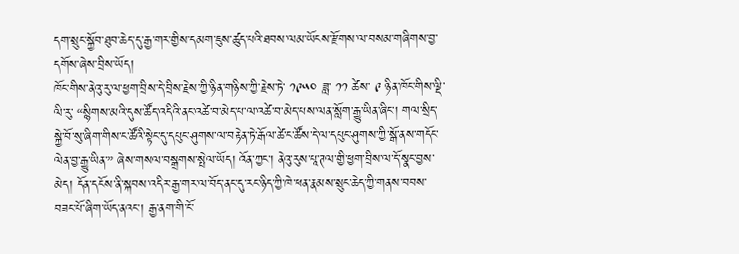དག་སྲུང་སྐྱོབ་ཐུབ་ཆེད་དུ་རྒྱ་གར་གྱིས་དམག་ཇུས་ཚུད་པའི་ཐབས་ལམ་ཡོངས་རྫོགས་ལ་བསམ་གཞིགས་བྱ་དགོས་ཞེས་བྲིས་ཡོད།
ཁོང་གིས་ནེའུ་རུ་ལ་ཕྱག་བྲིས་དེ་བྲིས་རྗེས་ཀྱི་ཉིན་གཉིས་ཀྱི་རྗེས་ཏེ་ ༡༩༥༠ ཟླ་ ༡༡ ཚེས་ ༩ ཉིན་ཁོང་གིས་ལྡི་ལི་རུ་ “སྙིགས་མའི་དུས་ཚོད་འདིའི་ནང་འཚེ་བ་མེད་པ་ལ་འཚེ་བ་མེད་པས་ལན་སློག་རྒྱུ་ཡིན་ཞིང་། གལ་སྲིད་སྐྱེ་བོ་སུ་ཞིག་གིས་ང་ཚོའི་སྟེང་དུ་དཔུང་ཤུགས་ལ་བརྟེན་ཏེ་རྒོལ་ཚེ་ང་ཚོས་དེ་ལ་དཔུང་ཤུགས་ཀྱི་སྒོ་ནས་གདོང་ལེན་བྱ་རྒྱུ་ཡིན་” ཞེས་གསལ་བསྒྲགས་སྤེལ་ཡོད། འོན་ཀྱང་། ནེའུ་རུས་པཱ་ཊལ་གྱི་ཕྱག་བྲིས་ལ་དོ་སྣང་བྱས་མེད། དོན་དངོས་ནི་སྐབས་འདིར་རྒྱ་གར་ལ་བོད་ནང་དུ་རང་ཉིད་ཀྱི་ཁེ་ཕན་རྣམས་སྲུང་ཆེད་ཀྱི་གནས་བབས་བཟང་པོ་ཞིག་ཡོད་ནའང་། རྒྱ་ནག་གི་ངོ་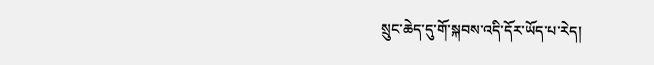སྲུང་ཆེད་དུ་གོ་སྐབས་འདི་དོར་ཡོད་པ་རེད།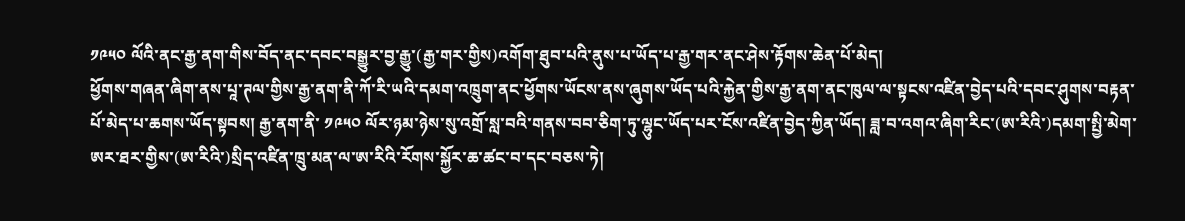༡༩༥༠ ལོའི་ནང་རྒྱ་ནག་གིས་བོད་ནང་དབང་བསྒྱུར་བྱ་རྒྱུ་(རྒྱ་གར་གྱིས)འགོག་ཐུབ་པའི་ནུས་པ་ཡོད་པ་རྒྱ་གར་ནང་ཤེས་རྟོགས་ཆེན་པོ་མེད།
ཕྱོགས་གཞན་ཞིག་ནས་པཱ་ཊལ་གྱིས་རྒྱ་ནག་ནི་ཀོ་རི་ཡའི་དམག་འཁྲུག་ནང་ཕྱོགས་ཡོངས་ནས་ཞུགས་ཡོད་པའི་རྐྱེན་གྱིས་རྒྱ་ནག་ནང་ཁུལ་ལ་སྟངས་འཛིན་བྱེད་པའི་དབང་ཤུགས་བརྟན་པོ་མེད་པ་ཆགས་ཡོད་སྟབས། རྒྱ་ནག་ནི་ ༡༩༥༠ ལོར་ཉམ་ཉེས་སུ་འགྲོ་སླ་བའི་གནས་བབ་ཅིག་ཏུ་ལྷུང་ཡོད་པར་ངོས་འཛིན་བྱེད་ཀྱིན་ཡོད། ཟླ་བ་འགའ་ཞིག་རིང་(ཨ་རིའི་)དམག་སྤྱི་མེག་ཨར་ཐར་གྱིས་(ཨ་རིའི་)སྲིད་འཛིན་ཁྲུ་མན་ལ་ཨ་རིའི་རོགས་སྐྱོར་ཆ་ཚང་བ་དང་བཅས་ཏེ།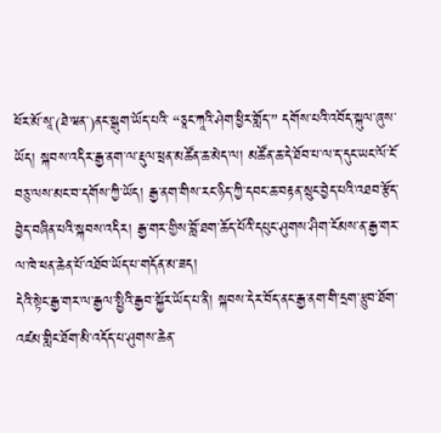ཕོར་མོ་སཱ་(ཐེ་ཝན་)ནང་སྒུག་ཡོད་པའི་ “ཅཱང་ཀཱའི་ཤེག་ཕྱིར་གློད་” དགོས་པའི་འབོད་སྐུལ་ཞུས་ཡོད། སྐབས་འདིར་རྒྱ་ནག་ལ་རྡུལ་ཕྲན་མཚོན་ཆ་མེད་ལ། མཚོན་ཆ་དེ་ཐོབ་པ་ལ་ད་དུང་ཡང་ལོ་ངོ་བཅུ་ལས་མང་བ་དགོས་ཀྱི་ཡོད། རྒྱ་ནག་གིས་རང་ཉིད་ཀྱི་དབང་ཆ་བརྟན་སྲུང་བྱེད་པའི་འཐབ་རྩོད་བྱེད་བཞིན་པའི་སྐབས་འདིར། རྒྱ་གར་གྱིས་བློ་ཐག་ཆོད་པོའི་དཔུང་ཤུགས་ཤིག་ངོམས་ན་རྒྱ་གར་ལ་ཁེ་ཕན་ཆེན་པོ་འཐོབ་ཡོད་པ་གདོན་མ་ཟད།
དེའི་སྟེང་རྒྱ་གར་ལ་རྒྱལ་སྤྱིའི་རྒྱབ་སྐྱོར་ཡོད་པ་ནི། སྐབས་དེར་བོད་ནང་རྒྱ་ནག་གི་དྲག་རྩུབ་ཐོག་འཛམ་གླིང་ཐོག་མི་འདོད་པ་ཤུགས་ཆེན་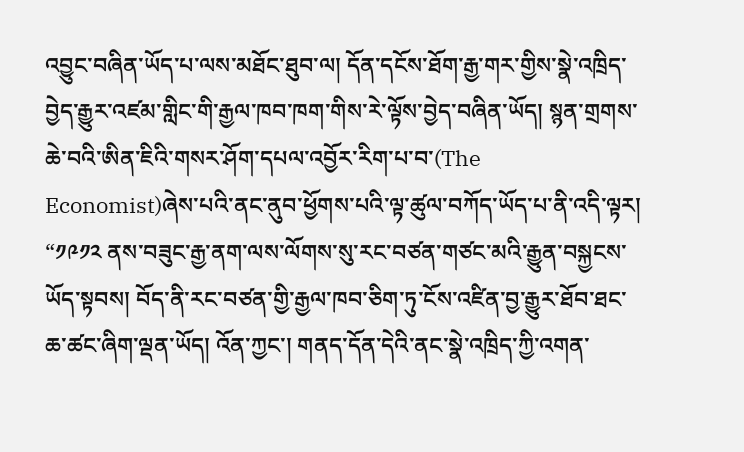འབྱུང་བཞིན་ཡོད་པ་ལས་མཐོང་ཐུབ་ལ། དོན་དངོས་ཐོག་རྒྱ་གར་གྱིས་སྣེ་འཁྲིད་བྱེད་རྒྱུར་འཛམ་གླིང་གི་རྒྱལ་ཁབ་ཁག་གིས་རེ་ལྟོས་བྱེད་བཞིན་ཡོད། སྙན་གྲགས་ཆེ་བའི་ཨིན་ཇིའི་གསར་ཤོག་དཔལ་འབྱོར་རིག་པ་བ་(The Economist)ཞེས་པའི་ནང་ནུབ་ཕྱོགས་པའི་ལྟ་ཚུལ་བཀོད་ཡོད་པ་ནི་འདི་ལྟར། “༡༩༡༢ ནས་བཟུང་རྒྱ་ནག་ལས་ལོགས་སུ་རང་བཙན་གཙང་མའི་རྒྱུན་བསྐྱངས་ཡོད་སྟབས། བོད་ནི་རང་བཙན་གྱི་རྒྱལ་ཁབ་ཅིག་ཏུ་ངོས་འཛིན་བྱ་རྒྱུར་ཐོབ་ཐང་ཆ་ཚང་ཞིག་ལྡན་ཡོད། འོན་ཀྱང་། གནད་དོན་དེའི་ནང་སྣེ་འཁྲིད་ཀྱི་འགན་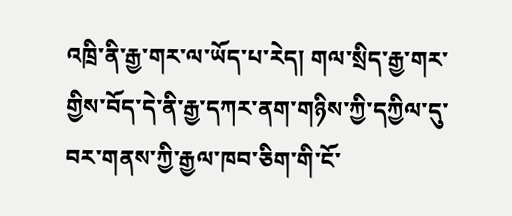འཁྲི་ནི་རྒྱ་གར་ལ་ཡོད་པ་རེད། གལ་སྲིད་རྒྱ་གར་གྱིས་བོད་དེ་ནི་རྒྱ་དཀར་ནག་གཉིས་ཀྱི་དཀྱིལ་དུ་བར་གནས་ཀྱི་རྒྱལ་ཁབ་ཅིག་གི་ངོ་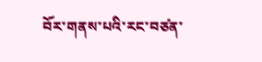བོར་གནས་པའི་རང་བཙན་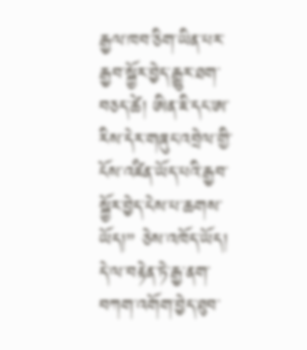རྒྱལ་ཁབ་ཅིག་ཡིན་པར་རྒྱབ་སྐྱོར་བྱེད་རྒྱུར་ཐག་བཅད་ཚེ། ཨིན་ཇི་དང་ཨ་རིས་དེར་གཞུང་འབྲེལ་གྱི་ངོས་འཛིན་ཡོད་པའི་རྒྱབ་སྐྱོར་བྱེད་ངེས་པ་ཆགས་ཡོད།” ཅེས་འཁོད་ཡོད།
དེ་ལ་བརྟེན་ཏེ་རྒྱ་ནག་བཀག་འགོག་བྱེད་ཐུབ་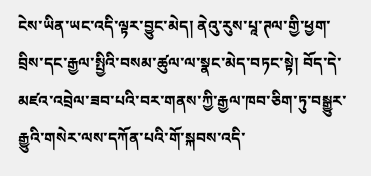ངེས་ཡིན་ཡང་འདི་ལྟར་བྱུང་མེད། ནེའུ་རུས་པཱ་ཊལ་གྱི་ཕྱག་བྲིས་དང་རྒྱལ་སྤྱིའི་བསམ་ཚུལ་ལ་སྣང་མེད་བཏང་སྟེ། བོད་དེ་མཛའ་འབྲེལ་ཟབ་པའི་བར་གནས་ཀྱི་རྒྱལ་ཁབ་ཅིག་ཏུ་བསྒྱུར་རྒྱུའི་གསེར་ལས་དཀོན་པའི་གོ་སྐབས་འདི་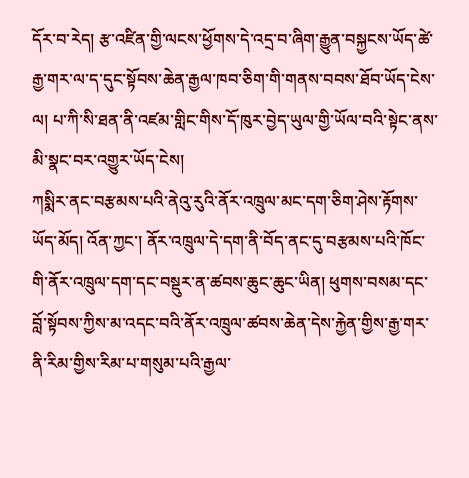དོར་བ་རེད། རྩ་འཛིན་གྱི་ལངས་ཕྱོགས་དེ་འདྲ་བ་ཞིག་རྒྱུན་བསྐྱངས་ཡོད་ཚེ་རྒྱ་གར་ལ་ད་དུང་སྟོབས་ཆེན་རྒྱལ་ཁབ་ཅིག་གི་གནས་བབས་ཐོབ་ཡོད་ངེས་ལ། པ་ཀི་སི་ཐན་ནི་འཛམ་གླིང་གིས་དོ་ཁུར་བྱེད་ཡུལ་གྱི་ཡོལ་བའི་སྟེང་ནས་མི་སྣང་བར་འགྱུར་ཡོད་ངེས།
ཀསྨིར་ནང་བརྩམས་པའི་ནེའུ་རུའི་ནོར་འཁྲུལ་མང་དག་ཅིག་ཤེས་རྟོགས་ཡོད་མོད། འོན་ཀྱང་། ནོར་འཁྲུལ་དེ་དག་ནི་བོད་ནང་དུ་བརྩམས་པའི་ཁོང་གི་ནོར་འཁྲུལ་དག་དང་བསྡུར་ན་ཚབས་ཆུང་ཆུང་ཡིན། ཕུགས་བསམ་དང་བློ་སྟོབས་ཀྱིས་མ་འདང་བའི་ནོར་འཁྲུལ་ཚབས་ཆེན་དེས་རྐྱེན་གྱིས་རྒྱ་གར་ནི་རིམ་གྱིས་རིམ་པ་གསུམ་པའི་རྒྱལ་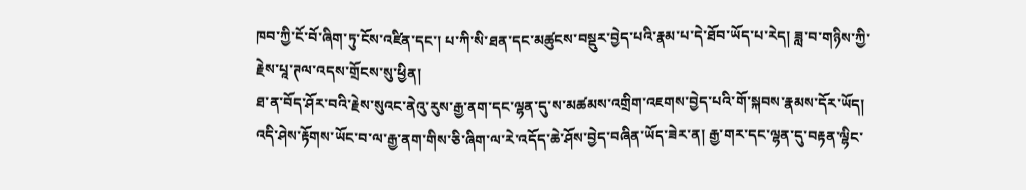ཁབ་ཀྱི་ངོ་བོ་ཞིག་ཏུ་ངོས་འཛིན་དང་། པ་ཀི་སི་ཐན་དང་མཚུངས་བསྡུར་བྱེད་པའི་རྣམ་པ་དེ་ཐོབ་ཡོད་པ་རེད། ཟླ་བ་གཉིས་ཀྱི་རྗེས་པཱ་ཊལ་འདས་གྲོངས་སུ་ཕྱིན།
ཐ་ན་བོད་ཤོར་བའི་རྗེས་སུའང་ནེའུ་རུས་རྒྱ་ནག་དང་ལྷན་དུ་ས་མཚམས་འགྲིག་འཇགས་བྱེད་པའི་གོ་སྐབས་རྣམས་དོར་ཡོད། འདི་ཤེས་རྟོགས་ཡོང་བ་ལ་རྒྱ་ནག་གིས་ཅི་ཞིག་ལ་རེ་འདོད་ཆེ་ཤོས་བྱེད་བཞིན་ཡོད་ཟེར་ན། རྒྱ་གར་དང་ལྷན་དུ་བརྟན་ལྷིང་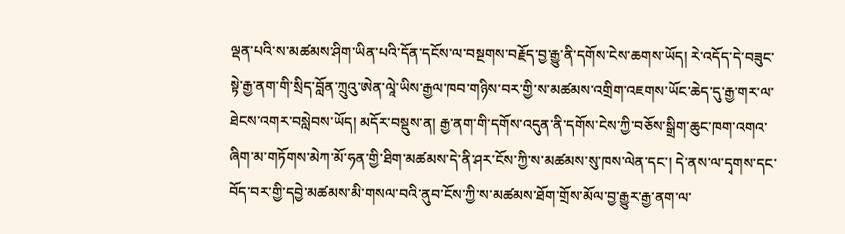ལྡན་པའི་ས་མཚམས་ཤིག་ཡིན་པའི་དོན་དངོས་ལ་བསྔགས་བརྗོད་བྱ་རྒྱུ་ནི་དགོས་ངེས་ཆགས་ཡོད། རེ་འདོད་དེ་བཟུང་སྟེ་རྒྱ་ནག་གི་སྲིད་བློན་ཀྲུའུ་ཨེན་ལཱེ་ཡིས་རྒྱལ་ཁབ་གཉིས་བར་གྱི་ས་མཚམས་འགྲིག་འཇགས་ཡོང་ཆེད་དུ་རྒྱ་གར་ལ་ཐེངས་འགར་བསླེབས་ཡོད། མདོར་བསྡུས་ན། རྒྱ་ནག་གི་དགོས་འདུན་ནི་དགོས་ངེས་ཀྱི་བཅོས་སྒྲིག་ཆུང་ཁག་འགའ་ཞིག་མ་གཏོགས་མེཀ་མོ་ཧན་གྱི་ཐིག་མཚམས་དེ་ནི་ཤར་ངོས་ཀྱི་ས་མཚམས་སུ་ཁས་ལེན་དང་། དེ་ནས་ལ་དྭགས་དང་བོད་བར་གྱི་དབྱེ་མཚམས་མི་གསལ་བའི་ནུབ་ངོས་ཀྱི་ས་མཚམས་ཐོག་གྲོས་མོལ་བྱ་རྒྱུར་རྒྱ་ནག་ལ་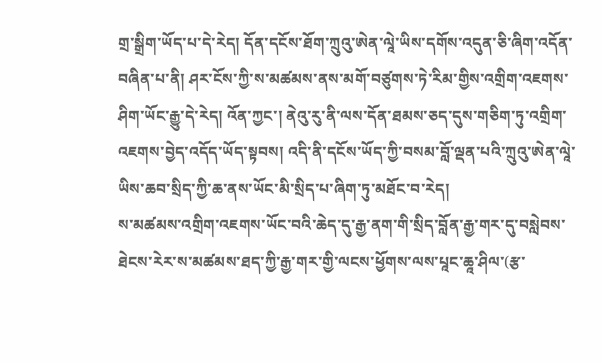གྲ་སྒྲིག་ཡོད་པ་དེ་རེད། དོན་དངོས་ཐོག་ཀྲུའུ་ཨེན་ལཱེ་ཡིས་དགོས་འདུན་ཅི་ཞིག་འདོན་བཞིན་པ་ནི། ཤར་ངོས་ཀྱི་ས་མཚམས་ནས་མགོ་བཙུགས་ཏེ་རིམ་གྱིས་འགྲིག་འཇགས་ཤིག་ཡོང་རྒྱུ་དེ་རེད། འོན་ཀྱང་། ནེའུ་རུ་ནི་ལས་དོན་ཐམས་ཅད་དུས་གཅིག་ཏུ་འགྲིག་འཇགས་བྱེད་འདོད་ཡོད་སྟབས། འདི་ནི་དངོས་ཡོད་ཀྱི་བསམ་བློ་ལྡན་པའི་ཀྲུའུ་ཨེན་ལཱེ་ཡིས་ཆབ་སྲིད་ཀྱི་ཆ་ནས་ཡོང་མི་སྲིད་པ་ཞིག་ཏུ་མཐོང་བ་རེད།
ས་མཚམས་འགྲིག་འཇགས་ཡོང་བའི་ཆེད་དུ་རྒྱ་ནག་གི་སྲིད་བློན་རྒྱ་གར་དུ་བསླེབས་ཐེངས་རེར་ས་མཚམས་ཐད་ཀྱི་རྒྱ་གར་གྱི་ལངས་ཕྱོགས་ལས་པཱང་ཆཱ་ཤིལ་(རྩ་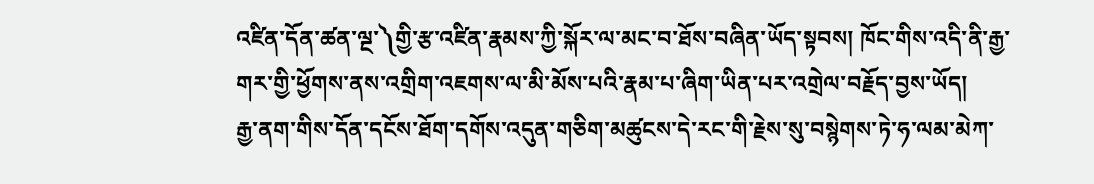འཛིན་དོན་ཚན་ལྔ་༽གྱི་རྩ་འཛིན་རྣམས་ཀྱི་སྐོར་ལ་མང་བ་ཐོས་བཞིན་ཡོད་སྟབས། ཁོང་གིས་འདི་ནི་རྒྱ་གར་གྱི་ཕྱོགས་ནས་འགྲིག་འཇགས་ལ་མི་མོས་པའི་རྣམ་པ་ཞིག་ཡིན་པར་འགྲེལ་བརྗོད་བྱས་ཡོད།
རྒྱ་ནག་གིས་དོན་དངོས་ཐོག་དགོས་འདུན་གཅིག་མཚུངས་དེ་རང་གི་རྗེས་སུ་བསྙེགས་ཏེ་ཧ་ལམ་མེཀ་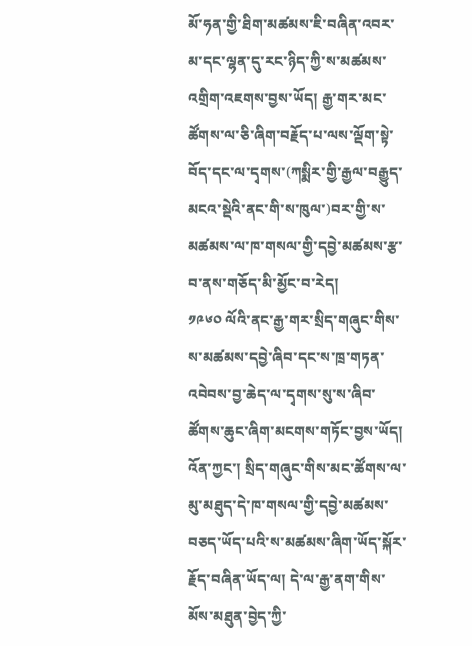མོ་ཧན་གྱི་ཐིག་མཚམས་ཇི་བཞིན་འབར་མ་དང་ལྷན་དུ་རང་ཉིད་ཀྱི་ས་མཚམས་འགྲིག་འཇགས་བྱས་ཡོད། རྒྱ་གར་མང་ཚོགས་ལ་ཅི་ཞིག་བརྗོད་པ་ལས་ལྡོག་སྟེ་བོད་དང་ལ་དྭགས་(ཀསྨིར་གྱི་རྒྱལ་བརྒྱུད་མངའ་སྡེའི་ནང་གི་ས་ཁུལ་)བར་གྱི་ས་མཚམས་ལ་ཁ་གསལ་གྱི་དབྱེ་མཚམས་རྩ་བ་ནས་གཅོད་མི་མྱོང་བ་རེད།
༡༩༦༠ ལོའི་ནང་རྒྱ་གར་སྲིད་གཞུང་གིས་ས་མཚམས་དབྱེ་ཞིབ་དང་ས་ཁྲ་གཏན་འབེབས་བྱ་ཆེད་ལ་དྭགས་སུ་ས་ཞིབ་ཚོགས་ཆུང་ཞིག་མངགས་གཏོང་བྱས་ཡོད། འོན་ཀྱང་། སྲིད་གཞུང་གིས་མང་ཚོགས་ལ་མུ་མཐུད་དེ་ཁ་གསལ་གྱི་དབྱེ་མཚམས་བཅད་ཡོད་པའི་ས་མཚམས་ཞིག་ཡོད་སྐོར་རྗོད་བཞིན་ཡོད་ལ། དེ་ལ་རྒྱ་ནག་གིས་མོས་མཐུན་བྱེད་ཀྱི་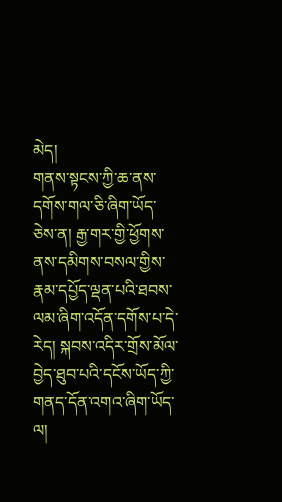མེད།
གནས་སྟངས་ཀྱི་ཆ་ནས་དགོས་གལ་ཅི་ཞིག་ཡོད་ཅེས་ན། རྒྱ་གར་གྱི་ཕྱོགས་ནས་དམིགས་བསལ་གྱིས་རྣམ་དཔྱོད་ལྡན་པའི་ཐབས་ལམ་ཞིག་འདོན་དགོས་པ་དེ་རེད། སྐབས་འདིར་གྲོས་མོལ་བྱེད་ཐུབ་པའི་དངོས་ཡོད་ཀྱི་གནད་དོན་འགའ་ཞིག་ཡོད་ལ།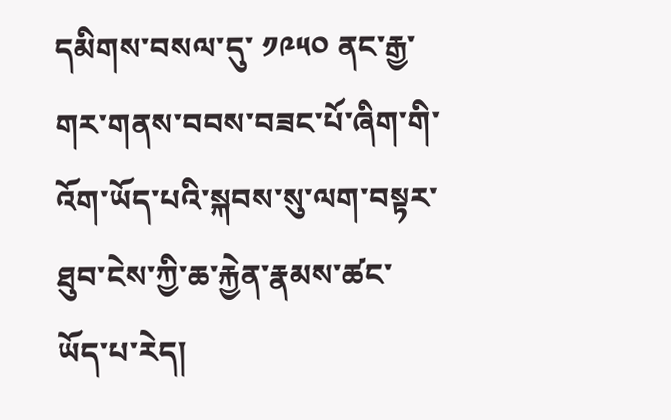དམིགས་བསལ་དུ་ ༡༩༥༠ ནང་རྒྱ་གར་གནས་བབས་བཟང་པོ་ཞིག་གི་འོག་ཡོད་པའི་སྐབས་སུ་ལག་བསྟར་ཐུབ་ངེས་ཀྱི་ཆ་རྐྱེན་རྣམས་ཚང་ཡོད་པ་རེད།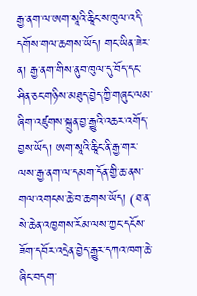རྒྱ་ནག་ལ་ཨག་སཱའི་ཆཱིང་ས་ཁུལ་འདི་དགོས་གལ་ཆགས་ཡོད། གང་ཡིན་ཟེར་ན། རྒྱ་ནག་གིས་ནུབ་ཁུལ་དུ་བོད་དང་ཤིན་ཅང་གཉིས་མཐུད་བྱེད་ཀྱི་གཞུང་ལམ་ཞིག་འཛུགས་སྐྲུན་བྱ་རྒྱུའི་འཆར་འགོད་བྱས་ཡོད། ཨག་སཱའི་ཆཱིང་ནི་རྒྱ་གར་ལས་རྒྱ་ནག་ལ་དམག་དོན་གྱི་ཆ་ནས་གལ་འགངས་ཆེ་བ་ཆགས་ཡོད། (ཐ་ན་སེ་ཆེན་འཁྱགས་རོམ་ལས་ཀྱང་དངོས་ཟོག་དབོར་འདྲེན་བྱེད་རྒྱུར་དཀའ་ཁག་ཆེ་ཞིང་བདག་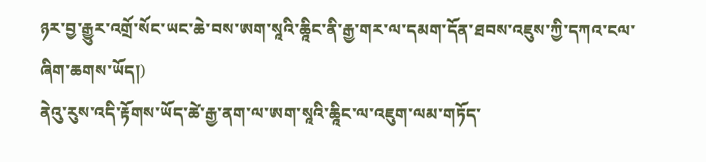ཉར་བྱ་རྒྱུར་འགྲོ་སོང་ཡང་ཆེ་བས་ཨག་སཱའི་ཆཱིང་ནི་རྒྱ་གར་ལ་དམག་དོན་ཐབས་འཇུས་ཀྱི་དཀའ་ངལ་ཞིག་ཆགས་ཡོད།)
ནེའུ་རུས་འདི་རྟོགས་ཡོད་ཚེ་རྒྱ་ནག་ལ་ཨག་སཱའི་ཆཱིང་ལ་འཇུག་ལམ་གཏོད་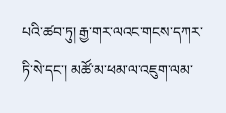པའི་ཚབ་ཏུ། རྒྱ་གར་ལའང་གངས་དཀར་ཏི་སེ་དང་། མཚོ་མ་ཕམ་ལ་འཇུག་ལམ་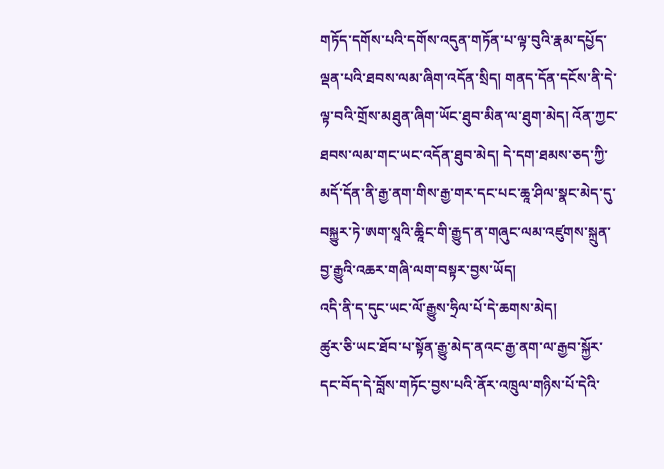གཏོད་དགོས་པའི་དགོས་འདུན་གཏོན་པ་ལྟ་བུའི་རྣམ་དཔྱོད་ལྡན་པའི་ཐབས་ལམ་ཞིག་འདོན་སྲིད། གནད་དོན་དངོས་ནི་དེ་ལྟ་བའི་གྲོས་མཐུན་ཞིག་ཡོང་ཐུབ་མིན་ལ་ཐུག་མེད། འོན་ཀྱང་ཐབས་ལམ་གང་ཡང་འདོན་ཐུབ་མེད། དེ་དག་ཐམས་ཅད་ཀྱི་མདོ་དོན་ནི་རྒྱ་ནག་གིས་རྒྱ་གར་དང་པང་ཆཱ་ཤིལ་སྣང་མེད་དུ་བསྐྱུར་ཏེ་ཨག་སཱའི་ཆཱིང་གི་རྒྱུད་ན་གཞུང་ལམ་འཛུགས་སྐྲུན་བྱ་རྒྱུའི་འཆར་གཞི་ལག་བསྟར་བྱས་ཡོད།
འདི་ནི་ད་དུང་ཡང་ལོ་རྒྱུས་ཧྲིལ་པོ་དེ་ཆགས་མེད།
ཚུར་ཅི་ཡང་ཐོབ་པ་སྟོན་རྒྱུ་མེད་ནའང་རྒྱ་ནག་ལ་རྒྱབ་སྐྱོར་དང་བོད་དེ་བློས་གཏོང་བྱས་པའི་ནོར་འཁྲུལ་གཉིས་པོ་དེའི་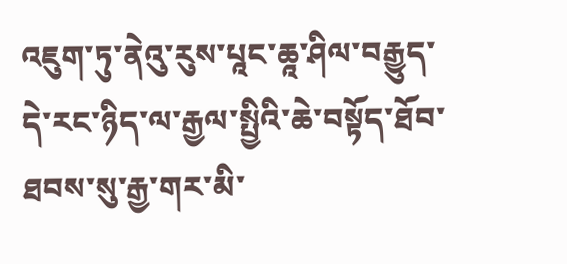འཇུག་ཏུ་ནེའུ་རུས་པཱང་ཆཱ་ཤིལ་བརྒྱུད་དེ་རང་ཉིད་ལ་རྒྱལ་སྤྱིའི་ཆེ་བསྟོད་ཐོབ་ཐབས་སུ་རྒྱ་གར་མི་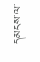དམངས་ལ་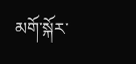མགོ་སྐོར་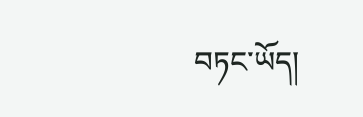བཏང་ཡོད།